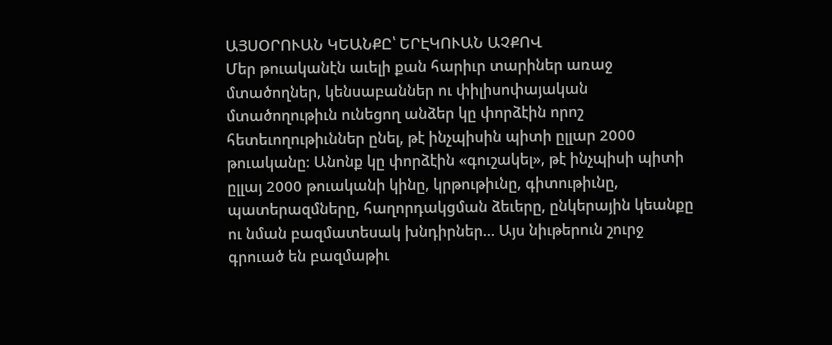ԱՅՍՕՐՈՒԱՆ ԿԵԱՆՔԸ՝ ԵՐԷԿՈՒԱՆ ԱՉՔՈՎ
Մեր թուականէն աւելի քան հարիւր տարիներ առաջ մտածողներ, կենսաբաններ ու փիլիսոփայական մտածողութիւն ունեցող անձեր կը փորձէին որոշ հետեւողութիւններ ընել, թէ ինչպիսին պիտի ըլլար 2000 թուականը։ Անոնք կը փորձէին «գուշակել», թէ ինչպիսի պիտի ըլլայ 2000 թուականի կինը, կրթութիւնը, գիտութիւնը, պատերազմները, հաղորդակցման ձեւերը, ընկերային կեանքը ու նման բազմատեսակ խնդիրներ… Այս նիւթերուն շուրջ գրուած են բազմաթիւ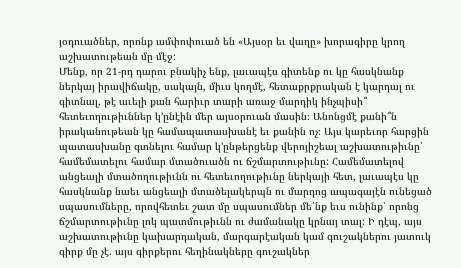յօդուածներ, որոնք ամփոփուած են «Այսօր եւ վաղը» խորագիրը կրող աշխատութեան մը մէջ:
Մենք, որ 21-րդ դարու բնակիչ ենք, լաւապէս գիտենք ու կը հասկնանք ներկայ իրավիճակը, սակայն, միւս կողմէ, հետաքրքրական է կարդալ ու գիտնալ, թէ աւելի քան հարիւր տարի առաջ մարդիկ ինչպիսի՞ հետեւողութիւններ կ՚ընէին մեր այսօրուան մասին։ Անոնցմէ քանի՞ն իրականութեան կը համապատասխանէ եւ քանին ոչ։ Այս կարեւոր հարցին պատասխանը գտնելու համար կ՚ընթերցենք վերոյիշեալ աշխատութիւնը՝ համեմատելու համար մտածուածն ու ճշմարտութիւնը: Համեմատելով անցեալի մտածողութիւնն ու հետեւողութիւնը ներկայի հետ, լաւապէս կը հասկնանք նաեւ անցեալի մտածելակերպն ու մարդոց ապագայէն ունեցած սպասումները, որովհետեւ շատ մը սպասումներ մե՛նք եւս ունինք՝ որոնց ճշմարտութիւնը լոկ պատմութիւնն ու ժամանակը կրնայ տալ: Ի դէպ, այս աշխատութիւնը կախարդական, մարգարէական կամ գուշակներու յատուկ գիրք մը չէ. այս գիրքերու հեղինակները գուշակներ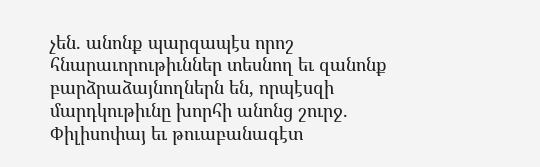չեն. անոնք պարզապէս որոշ հնարաւորութիւններ տեսնող եւ զանոնք բարձրաձայնողներն են, որպէսզի մարդկութիւնը խորհի անոնց շուրջ.
Փիլիսոփայ եւ թուաբանագէտ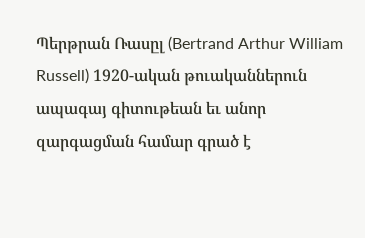Պերթրան Ռասըլ (Bertrand Arthur William Russell) 1920-ական թուականներուն ապագայ գիտութեան եւ անոր զարգացման համար գրած է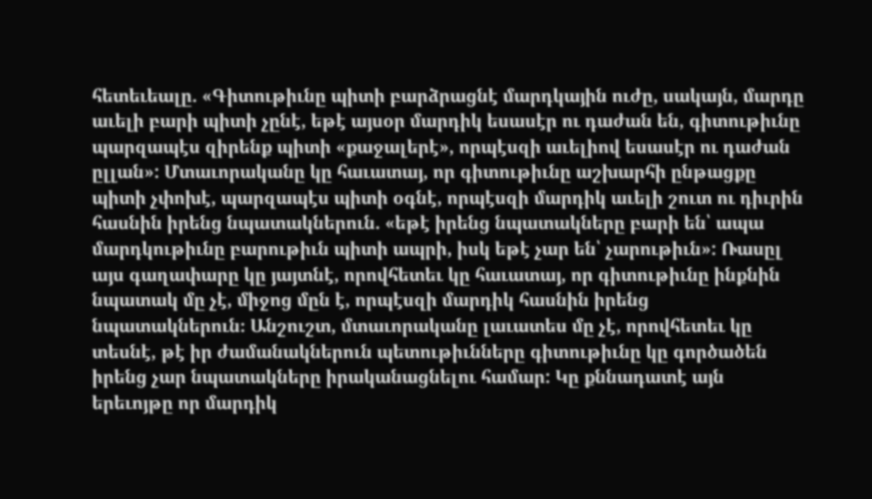հետեւեալը. «Գիտութիւնը պիտի բարձրացնէ մարդկային ուժը, սակայն, մարդը աւելի բարի պիտի չընէ, եթէ այսօր մարդիկ եսասէր ու դաժան են, գիտութիւնը պարզապէս զիրենք պիտի «քաջալերէ», որպէսզի աւելիով եսասէր ու դաժան ըլլան»: Մտաւորականը կը հաւատայ, որ գիտութիւնը աշխարհի ընթացքը պիտի չփոխէ, պարզապէս պիտի օգնէ, որպէսզի մարդիկ աւելի շուտ ու դիւրին հասնին իրենց նպատակներուն. «եթէ իրենց նպատակները բարի են՝ ապա մարդկութիւնը բարութիւն պիտի ապրի, իսկ եթէ չար են՝ չարութիւն»: Ռասըլ այս գաղափարը կը յայտնէ, որովհետեւ կը հաւատայ, որ գիտութիւնը ինքնին նպատակ մը չէ, միջոց մըն է, որպէսզի մարդիկ հասնին իրենց նպատակներուն։ Անշուշտ, մտաւորականը լաւատես մը չէ, որովհետեւ կը տեսնէ, թէ իր ժամանակներուն պետութիւնները գիտութիւնը կը գործածեն իրենց չար նպատակները իրականացնելու համար: Կը քննադատէ այն երեւոյթը որ մարդիկ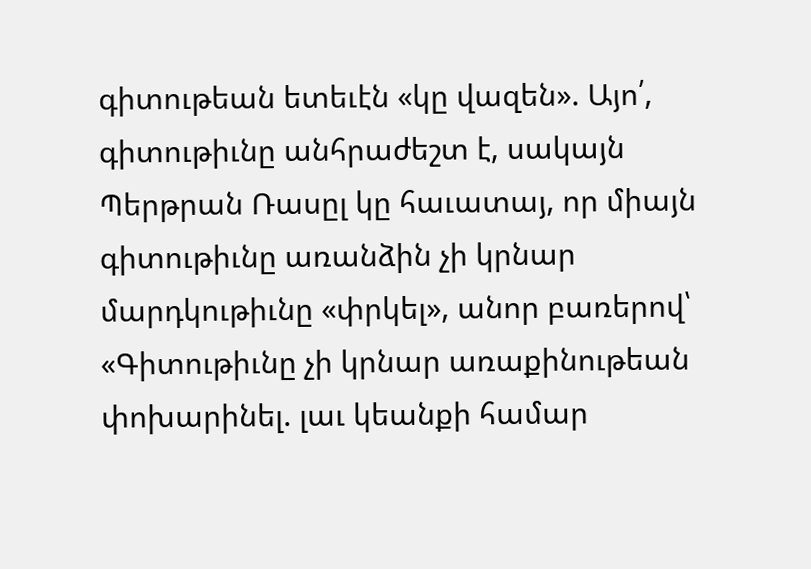գիտութեան ետեւէն «կը վազեն». Այո՛, գիտութիւնը անհրաժեշտ է, սակայն Պերթրան Ռասըլ կը հաւատայ, որ միայն գիտութիւնը առանձին չի կրնար մարդկութիւնը «փրկել», անոր բառերով՝ «Գիտութիւնը չի կրնար առաքինութեան փոխարինել. լաւ կեանքի համար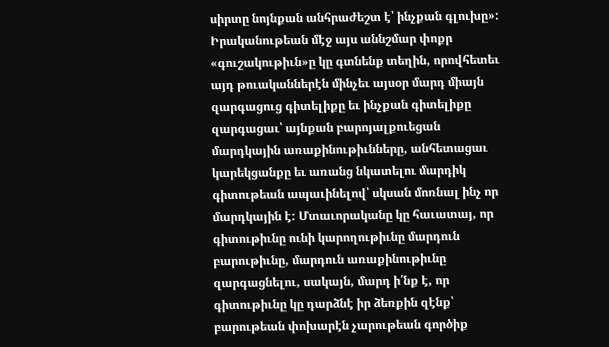սիրտը նոյնքան անհրաժեշտ է՝ ինչքան գլուխը»:
Իրականութեան մէջ այս աննշմար փոքր «գուշակութիւն»ը կը գտնենք տեղին, որովհետեւ այդ թուականներէն մինչեւ այսօր մարդ միայն զարգացուց գիտելիքը եւ ինչքան գիտելիքը զարգացաւ՝ այնքան բարոյալքուեցան մարդկային առաքինութիւնները, անհետացաւ կարեկցանքը եւ առանց նկատելու մարդիկ գիտութեան ապաւինելով՝ սկսան մոռնալ ինչ որ մարդկային է: Մտաւորականը կը հաւատայ, որ գիտութիւնը ունի կարողութիւնը մարդուն բարութիւնը, մարդուն առաքինութիւնը զարգացնելու, սակայն, մարդ ի՛նք է, որ գիտութիւնը կը դարձնէ իր ձեռքին զէնք՝ բարութեան փոխարէն չարութեան գործիք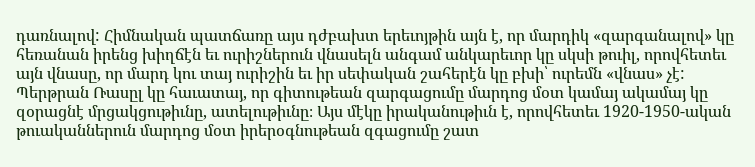դառնալով: Հիմնական պատճառը այս դժբախտ երեւոյթին այն է, որ մարդիկ «զարգանալով» կը հեռանան իրենց խիղճէն եւ ուրիշներուն վնասելն անգամ անկարեւոր կը սկսի թուիլ, որովհետեւ այն վնասը, որ մարդ կու տայ ուրիշին եւ իր սեփական շահերէն կը բխի՝ ուրեմն «վնաս» չէ:
Պերթրան Ռասըլ կը հաւատայ, որ գիտութեան զարգացումը մարդոց մօտ կամայ ակամայ կը զօրացնէ մրցակցութիւնը, ատելութիւնը։ Այս մէկը իրականութիւն է, որովհետեւ 1920-1950-ական թուականներուն մարդոց մօտ իրերօգնութեան զգացումը շատ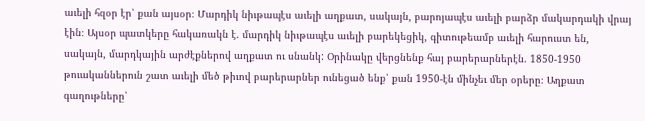աւելի հզօր էր՝ քան այսօր։ Մարդիկ նիւթապէս աւելի աղքատ, սակայն, բարոյապէս աւելի բարձր մակարդակի վրայ էին։ Այսօր պատկերը հակառակն է. մարդիկ նիւթապէս աւելի բարեկեցիկ, գիտութեամբ աւելի հարուստ են, սակայն, մարդկային արժէքներով աղքատ ու սնանկ: Օրինակը վերցնենք հայ բարերարներէն. 1850-1950 թուականներուն շատ աւելի մեծ թիւով բարերարներ ունեցած ենք՝ քան 1950-էն մինչեւ մեր օրերը։ Աղքատ գաղութները՝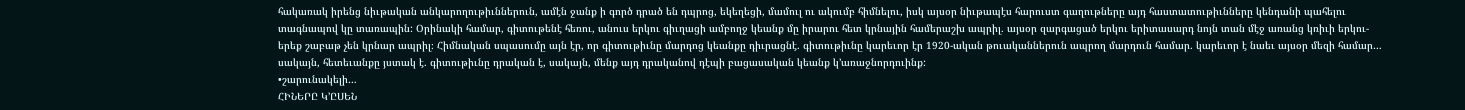հակառակ իրենց նիւթական անկարողութիւններուն, ամէն ջանք ի գործ դրած են դպրոց, եկեղեցի, մամուլ ու ակումբ հիմնելու, իսկ այսօր նիւթապէս հարուստ գաղութները այդ հաստատութիւնները կենդանի պահելու տագնապով կը տառապին: Օրինակի համար, գիտութենէ հեռու, անուս երկու գիւղացի ամբողջ կեանք մը իրարու հետ կրնային համերաշխ ապրիլ. այսօր զարգացած երկու երիտասարդ նոյն տան մէջ առանց կռիւի երկու-երեք շաբաթ չեն կրնար ապրիլ։ Հիմնական սպասումը այն էր, որ գիտութիւնը մարդոց կեանքը դիւրացնէ. գիտութիւնը կարեւոր էր 1920-ական թուականներուն ապրող մարդուն համար. կարեւոր է նաեւ այսօր մեզի համար… սակայն, հետեւանքը յստակ է. գիտութիւնը դրական է, սակայն, մենք այդ դրականով դէպի բացասական կեանք կ՚առաջնորդուինք:
•շարունակելի…
ՀԻՆԵՐԸ Կ՚ԸՍԵՆ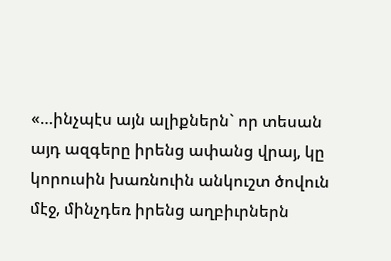«…ինչպէս այն ալիքներն` որ տեսան այդ ազգերը իրենց ափանց վրայ, կը կորուսին խառնուին անկուշտ ծովուն մէջ, մինչդեռ իրենց աղբիւրներն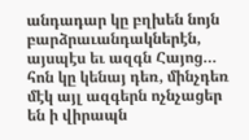անդադար կը բղխեն նոյն բարձրաւանդակներէն, այսպէս եւ ազգն Հայոց… հոն կը կենայ դեռ, մինչդեռ մէկ այլ ազգերն ոչնչացեր են ի վիրապն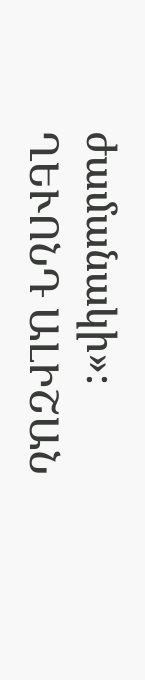ժամանակի»։
ՂԵՒՈՆԴ ԱԼԻՇԱՆ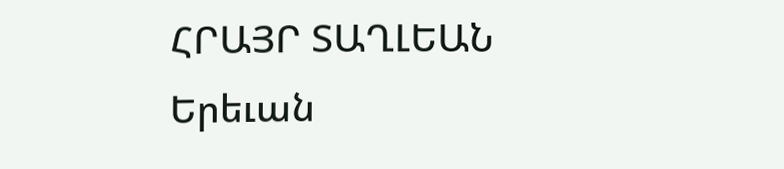ՀՐԱՅՐ ՏԱՂԼԵԱՆ
Երեւան